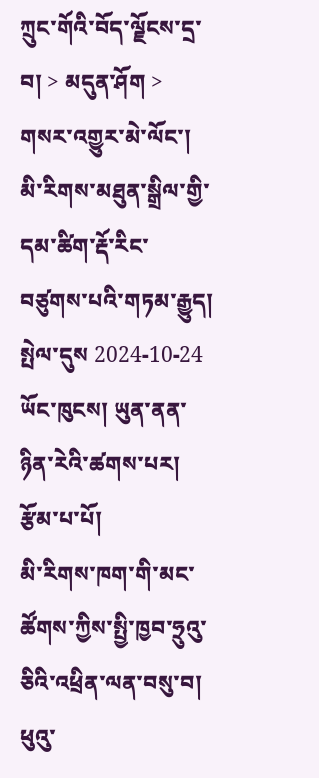ཀྲུང་གོའི་བོད་ལྗོངས་དྲ་བ། > མདུན་ཤོག > གསར་འགྱུར་མེ་ལོང་།
མི་རིགས་མཐུན་སྒྲིལ་གྱི་དམ་ཚིག་རྡོ་རིང་བཙུགས་པའི་གཏམ་རྒྱུད།
སྤེལ་དུས 2024-10-24 ཡོང་ཁུངས། ཡུན་ནན་ཉིན་རེའི་ཚགས་པར། རྩོམ་པ་པོ།
མི་རིགས་ཁག་གི་མང་ཚོགས་ཀྱིས་སྤྱི་ཁྱབ་ཧྲུའུ་ཅིའི་འཕྲིན་ལན་བསུ་བ།
ཕུའུ་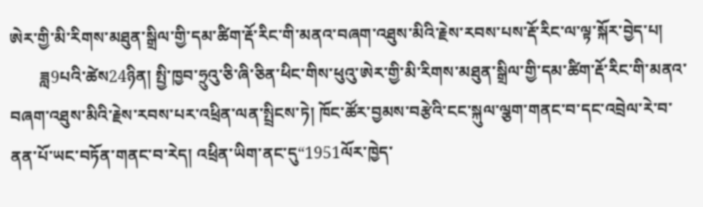ཨེར་གྱི་མི་རིགས་མཐུན་སྒྲིལ་གྱི་དམ་ཚིག་རྡོ་རིང་གི་མནའ་བཞག་འཐུས་མིའི་རྗེས་རབས་པས་རྡོ་རིང་ལ་ལྟ་སྐོར་བྱེད་པ།
       ཟླ9པའི་ཚེས24ཉིན། སྤྱི་ཁྱབ་ཧྲུའུ་ཅི་ཞི་ཅིན་ཕིང་གིས་ཕུའུ་ཨེར་གྱི་མི་རིགས་མཐུན་སྒྲིལ་གྱི་དམ་ཚིག་རྡོ་རིང་གི་མནའ་བཞག་འཐུས་མིའི་རྗེས་རབས་པར་འཕྲིན་ལན་སྤྲིངས་ཏེ། ཁོང་ཚོར་བྱམས་བརྩེའི་ངང་སྐུལ་ལྕག་གནང་བ་དང་འབྲེལ་རེ་བ་ནན་པོ་ཡང་བཏོན་གནང་བ་རེད། འཕྲིན་ཡིག་ནང་དུ“1951ལོར་ཁྱེད་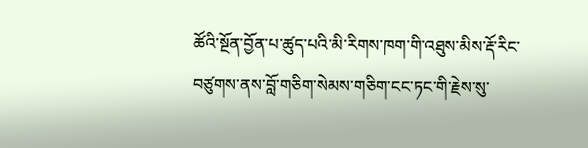ཚོའི་སྔོན་བྱོན་པ་ཚུད་པའི་མི་རིགས་ཁག་གི་འཐུས་མིས་རྡོ་རིང་བཙུགས་ནས་བློ་གཅིག་སེམས་གཅིག་ངང་ཏང་གི་རྗེས་སུ་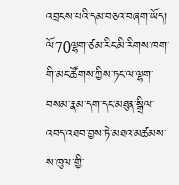འབྲངས་པའི་དམ་བཅའ་བཞག་ཡོད། ལོ70ལྷག་ཙམ་རིང་མི་རིགས་ཁག་གི་མང་ཚོགས་ཀྱིས་ཏང་ལ་ལྷག་བསམ་རྣམ་དག་དང་མཐུན་སྒྲིལ་འབད་འཐབ་བྱས་ཏེ་མཐའ་མཚམས་ས་ཁུལ་གྱི་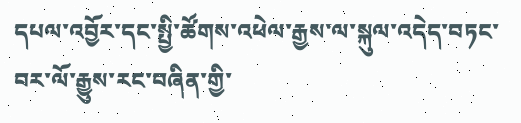དཔལ་འབྱོར་དང་སྤྱི་ཚོགས་འཕེལ་རྒྱས་ལ་སྐུལ་འདེད་བཏང་བར་ལོ་རྒྱུས་རང་བཞིན་གྱི་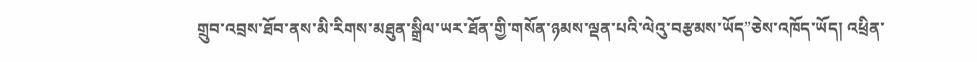གྲུབ་འབྲས་ཐོབ་ནས་མི་རིགས་མཐུན་སྒྲིལ་ཡར་ཐོན་གྱི་གསོན་ཉམས་ལྡན་པའི་ལེའུ་བརྩམས་ཡོད”ཅེས་འཁོད་ཡོད། འཕྲིན་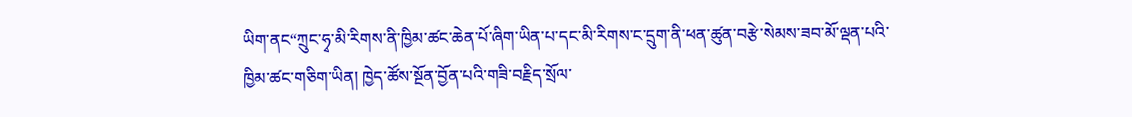ཡིག་ནང“ཀྲུང་ཧྭ་མི་རིགས་ནི་ཁྱིམ་ཚང་ཆེན་པོ་ཞིག་ཡིན་པ་དང་མི་རིགས་ང་དྲུག་ནི་ཕན་ཚུན་བརྩེ་སེམས་ཟབ་མོ་ལྡན་པའི་ཁྱིམ་ཚང་གཅིག་ཡིན། ཁྱེད་ཚོས་སྔོན་བྱོན་པའི་གཟི་བརྗིད་སྲོལ་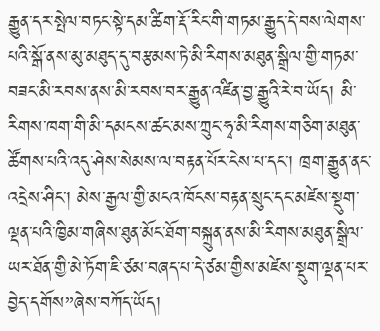རྒྱུན་དར་སྤེལ་བཏང་སྟེ་དམ་ཚིག་རྡོ་རིང་གི་གཏམ་རྒྱུད་དེ་བས་ལེགས་པའི་སྒོ་ནས་མུ་མཐུད་དུ་བརྩམས་ཏེ་མི་རིགས་མཐུན་སྒྲིལ་གྱི་གཏམ་བཟང་མི་རབས་ནས་མི་རབས་བར་རྒྱུན་འཛིན་བྱ་རྒྱུའི་རེ་བ་ཡོད། མི་རིགས་ཁག་གི་མི་དམངས་ཚང་མས་ཀྲུང་ཧྭ་མི་རིགས་གཅིག་མཐུན་ཚོགས་པའི་འདུ་ཤེས་སེམས་ལ་བརྟན་པོར་ངེས་པ་དང་། ཁྲག་རྒྱུན་ནང་འདྲེས་ཤིང་། མེས་རྒྱལ་གྱི་མངའ་ཁོངས་བརྟན་སྲུང་དང་མཛེས་སྡུག་ལྡན་པའི་ཁྱིམ་གཞིས་ཐུན་མོང་ཐོག་བསྐྲུན་ནས་མི་རིགས་མཐུན་སྒྲིལ་ཡར་ཐོན་གྱི་མེ་ཏོག་ཇི་ཙམ་བཞད་པ་དེ་ཙམ་གྱིས་མཛེས་སྡུག་ལྡན་པར་བྱེད་དགོས”ཞེས་བཀོད་ཡོད།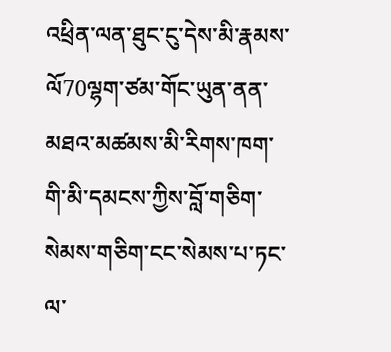འཕྲིན་ལན་ཐུང་ངུ་དེས་མི་རྣམས་ལོ70ལྷག་ཙམ་གོང་ཡུན་ནན་མཐའ་མཚམས་མི་རིགས་ཁག་གི་མི་དམངས་ཀྱིས་བློ་གཅིག་སེམས་གཅིག་ངང་སེམས་པ་ཏང་ལ་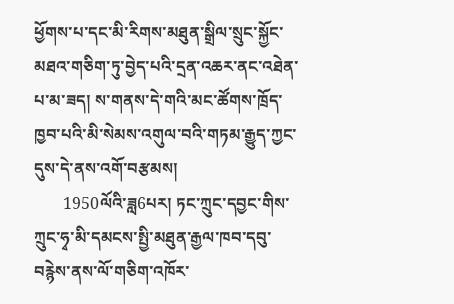ཕྱོགས་པ་དང་མི་རིགས་མཐུན་སྒྲིལ་སྲུང་སྐྱོང་མཐའ་གཅིག་ཏུ་བྱེད་པའི་དྲན་འཆར་ནང་འཐེན་པ་མ་ཟད། ས་གནས་དེ་གའི་མང་ཚོགས་ཁྲོད་ཁྱབ་པའི་མི་སེམས་འགུལ་བའི་གཏམ་རྒྱུད་ཀྱང་དུས་དེ་ནས་འགོ་བརྩམས།
       1950ལོའི་ཟླ6པར། ཏང་ཀྲུང་དབྱང་གིས་ཀྲུང་ཧྭ་མི་དམངས་སྤྱི་མཐུན་རྒྱལ་ཁབ་དབུ་བརྙེས་ནས་ལོ་གཅིག་འཁོར་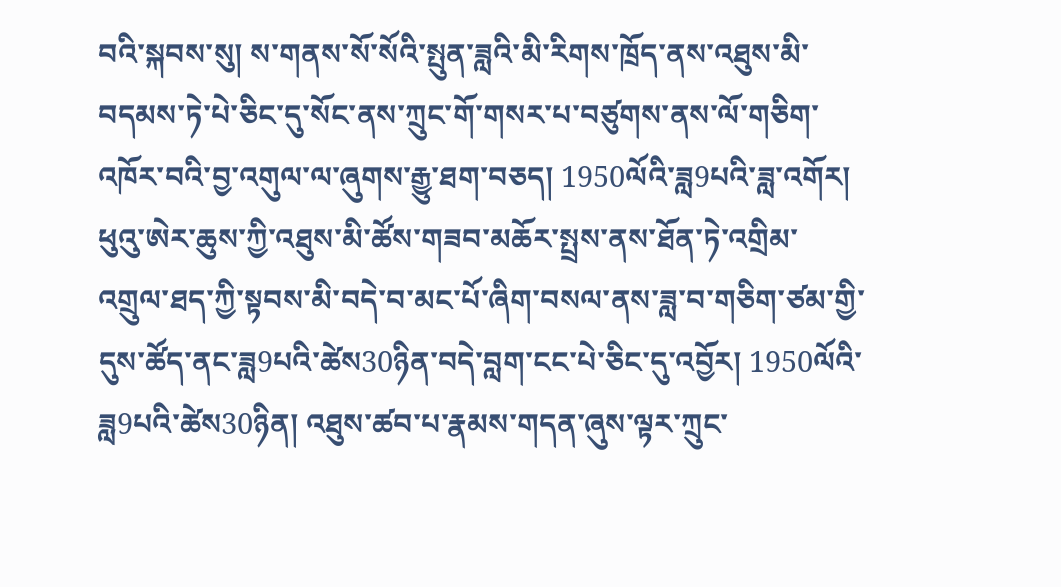བའི་སྐབས་སུ། ས་གནས་སོ་སོའི་སྤུན་ཟླའི་མི་རིགས་ཁྲོད་ནས་འཐུས་མི་བདམས་ཏེ་པེ་ཅིང་དུ་སོང་ནས་ཀྲུང་གོ་གསར་པ་བཙུགས་ནས་ལོ་གཅིག་འཁོར་བའི་བྱ་འགུལ་ལ་ཞུགས་རྒྱུ་ཐག་བཅད། 1950ལོའི་ཟླ9པའི་ཟླ་འགོར། ཕུའུ་ཨེར་ཆུས་ཀྱི་འཐུས་མི་ཚོས་གཟབ་མཆོར་སྤྲས་ནས་ཐོན་ཏེ་འགྲིམ་འགྲུལ་ཐད་ཀྱི་སྟབས་མི་བདེ་བ་མང་པོ་ཞིག་བསལ་ནས་ཟླ་བ་གཅིག་ཙམ་གྱི་དུས་ཚོད་ནང་ཟླ9པའི་ཚེས30ཉིན་བདེ་བླག་ངང་པེ་ཅིང་དུ་འབྱོར། 1950ལོའི་ཟླ9པའི་ཚེས30ཉིན། འཐུས་ཚབ་པ་རྣམས་གདན་ཞུས་ལྟར་ཀྲུང་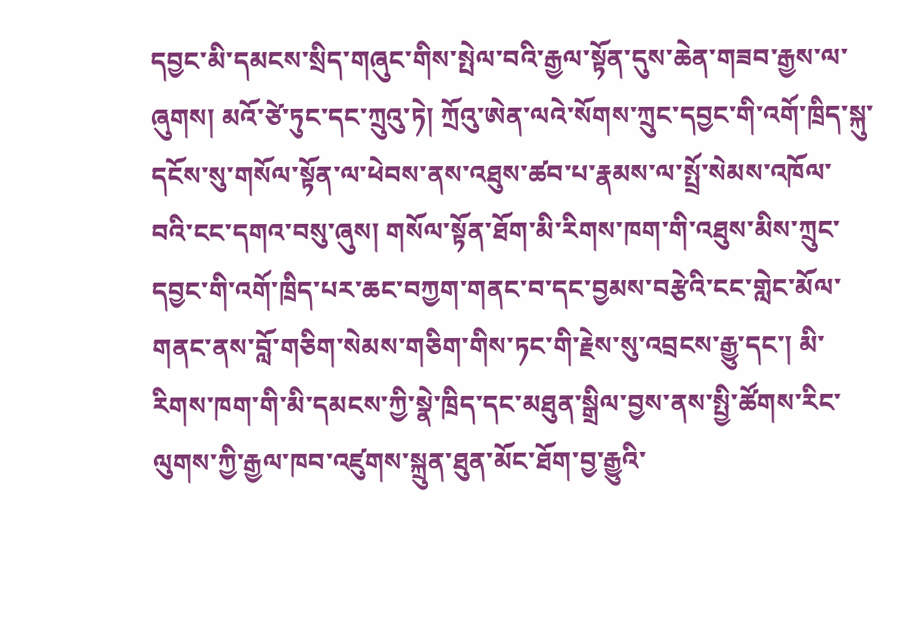དབྱང་མི་དམངས་སྲིད་གཞུང་གིས་སྤེལ་བའི་རྒྱལ་སྟོན་དུས་ཆེན་གཟབ་རྒྱས་ལ་ཞུགས། མའོ་ཙེ་ཏུང་དང་ཀྲུའུ་ཏེ། ཀྲོའུ་ཨེན་ལའེ་སོགས་ཀྲུང་དབྱང་གི་འགོ་ཁྲིད་སྐུ་དངོས་སུ་གསོལ་སྟོན་ལ་ཕེབས་ནས་འཐུས་ཚབ་པ་རྣམས་ལ་སྤྲོ་སེམས་འཁོལ་བའི་ངང་དགའ་བསུ་ཞུས། གསོལ་སྟོན་ཐོག་མི་རིགས་ཁག་གི་འཐུས་མིས་ཀྲུང་དབྱང་གི་འགོ་ཁྲིད་པར་ཆང་བཀྱག་གནང་བ་དང་བྱམས་བརྩེའི་ངང་གླེང་མོལ་གནང་ནས་བློ་གཅིག་སེམས་གཅིག་གིས་ཏང་གི་རྗེས་སུ་འབྲངས་རྒྱུ་དང་། མི་རིགས་ཁག་གི་མི་དམངས་ཀྱི་སྣེ་ཁྲིད་དང་མཐུན་སྒྲིལ་བྱས་ནས་སྤྱི་ཚོགས་རིང་ལུགས་ཀྱི་རྒྱལ་ཁབ་འཛུགས་སྐྲུན་ཐུན་མོང་ཐོག་བྱ་རྒྱུའི་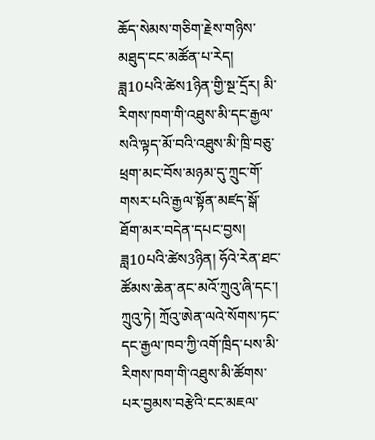ཆོད་སེམས་གཅིག་རྗེས་གཉིས་མཐུད་ངང་མཚོན་པ་རེད། ཟླ10པའི་ཚེས1ཉིན་གྱི་སྔ་དྲོར། མི་རིགས་ཁག་གི་འཐུས་མི་དང་རྒྱལ་སའི་ལྟད་མོ་བའི་འཐུས་མི་ཁྲི་བཅུ་ཕྲག་མང་བོས་མཉམ་དུ་ཀྲུང་གོ་གསར་པའི་རྒྱལ་སྟོན་མཛད་སྒོ་ཐོག་མར་བདེན་དཔང་བྱས། ཟླ10པའི་ཚེས3ཉིན། ཧོའེ་རེན་ཐང་ཚོམས་ཆེན་ནང་མའོ་ཀྲུའུ་ཞི་དང་། ཀྲུའུ་ཏེ། ཀྲོའུ་ཨེན་ལའེ་སོགས་ཏང་དང་རྒྱལ་ཁབ་ཀྱི་འགོ་ཁྲིད་པས་མི་རིགས་ཁག་གི་འཐུས་མི་ཚོགས་པར་བྱམས་བརྩེའི་ངང་མཇལ་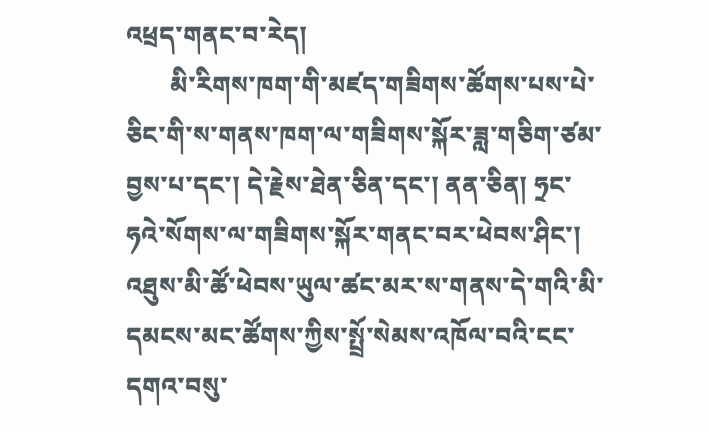འཕྲད་གནང་བ་རེད།
       མི་རིགས་ཁག་གི་མཛད་གཟིགས་ཚོགས་པས་པེ་ཅིང་གི་ས་གནས་ཁག་ལ་གཟིགས་སྐོར་ཟླ་གཅིག་ཙམ་བྱས་པ་དང་། དེ་རྗེས་ཐེན་ཅིན་དང་། ནན་ཅིན། ཧྲང་ཧའེ་སོགས་ལ་གཟིགས་སྐོར་གནང་བར་ཕེབས་ཤིང་། འཐུས་མི་ཚོ་ཕེབས་ཡུལ་ཚང་མར་ས་གནས་དེ་གའི་མི་དམངས་མང་ཚོགས་ཀྱིས་སྤྲོ་སེམས་འཁོལ་བའི་ངང་དགའ་བསུ་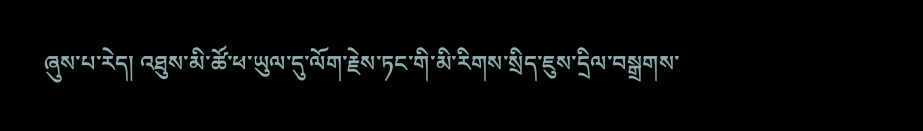ཞུས་པ་རེད། འཐུས་མི་ཚོ་ཕ་ཡུལ་དུ་ལོག་རྗེས་ཏང་གི་མི་རིགས་སྲིད་ཇུས་དྲིལ་བསྒྲགས་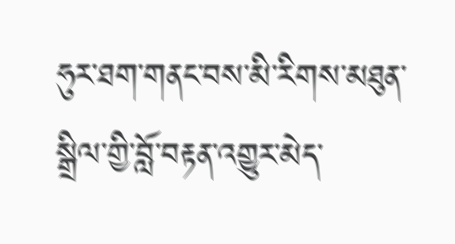ཧུར་ཐག་གནང་བས་མི་རིགས་མཐུན་སྒྲིལ་གྱི་བློ་བརྟན་འགྱུར་མེད་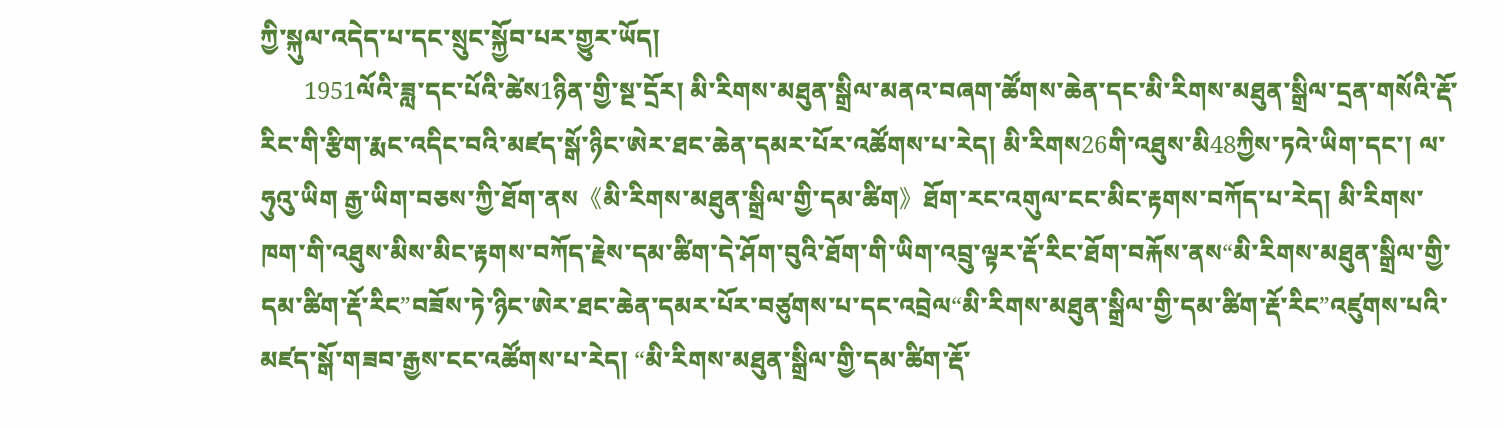ཀྱི་སྐུལ་འདེད་པ་དང་སྲུང་སྐྱོབ་པར་གྱུར་ཡོད།
       1951ལོའི་ཟླ་དང་པོའི་ཚེས1ཉིན་གྱི་སྔ་དྲོར། མི་རིགས་མཐུན་སྒྲིལ་མནའ་བཞག་ཚོགས་ཆེན་དང་མི་རིགས་མཐུན་སྒྲིལ་དྲན་གསོའི་རྡོ་རིང་གི་རྩིག་རྨང་འདིང་བའི་མཛད་སྒོ་ཉིང་ཨེར་ཐང་ཆེན་དམར་པོར་འཚོགས་པ་རེད། མི་རིགས26གི་འཐུས་མི48ཀྱིས་ཏའེ་ཡིག་དང་། ལ་ཧུའུ་ཡིག རྒྱ་ཡིག་བཅས་ཀྱི་ཐོག་ནས《མི་རིགས་མཐུན་སྒྲིལ་གྱི་དམ་ཚིག》ཐོག་རང་འགུལ་ངང་མིང་རྟགས་བཀོད་པ་རེད། མི་རིགས་ཁག་གི་འཐུས་མིས་མིང་རྟགས་བཀོད་རྗེས་དམ་ཚིག་དེ་ཤོག་བུའི་ཐོག་གི་ཡིག་འབྲུ་ལྟར་རྡོ་རིང་ཐོག་བརྐོས་ནས“མི་རིགས་མཐུན་སྒྲིལ་གྱི་དམ་ཚིག་རྡོ་རིང”བཟོས་ཏེ་ཉིང་ཨེར་ཐང་ཆེན་དམར་པོར་བཙུགས་པ་དང་འབྲེལ“མི་རིགས་མཐུན་སྒྲིལ་གྱི་དམ་ཚིག་རྡོ་རིང”འཛུགས་པའི་མཛད་སྒོ་གཟབ་རྒྱས་ངང་འཚོགས་པ་རེད། “མི་རིགས་མཐུན་སྒྲིལ་གྱི་དམ་ཚིག་རྡོ་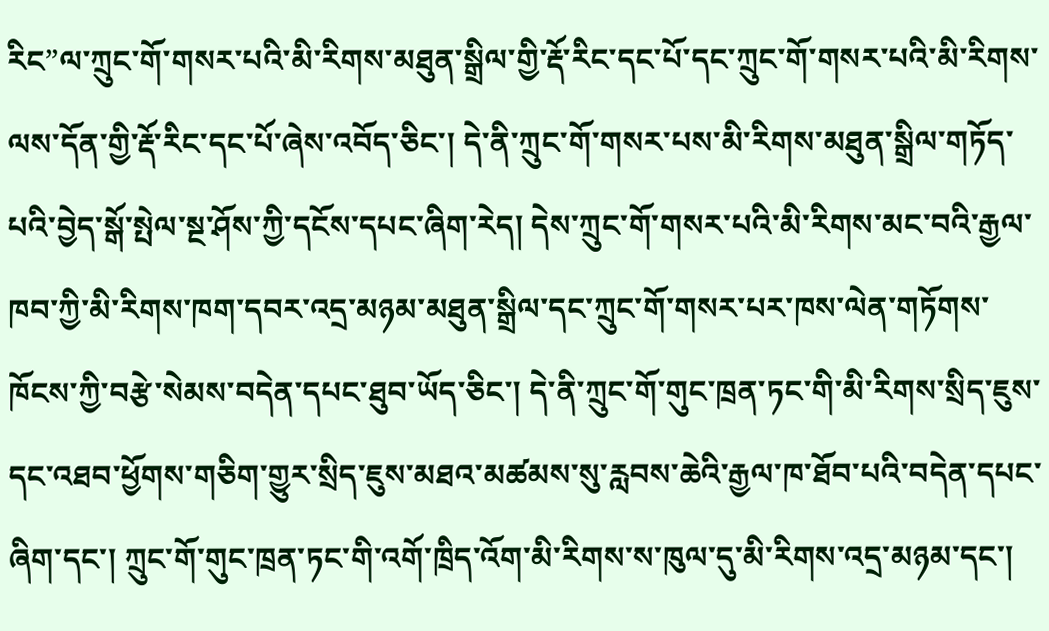རིང”ལ་ཀྲུང་གོ་གསར་པའི་མི་རིགས་མཐུན་སྒྲིལ་གྱི་རྡོ་རིང་དང་པོ་དང་ཀྲུང་གོ་གསར་པའི་མི་རིགས་ལས་དོན་གྱི་རྡོ་རིང་དང་པོ་ཞེས་འབོད་ཅིང་། དེ་ནི་ཀྲུང་གོ་གསར་པས་མི་རིགས་མཐུན་སྒྲིལ་གཏོད་པའི་བྱེད་སྒོ་སྤེལ་སྔ་ཤོས་ཀྱི་དངོས་དཔང་ཞིག་རེད། དེས་ཀྲུང་གོ་གསར་པའི་མི་རིགས་མང་བའི་རྒྱལ་ཁབ་ཀྱི་མི་རིགས་ཁག་དབར་འདྲ་མཉམ་མཐུན་སྒྲིལ་དང་ཀྲུང་གོ་གསར་པར་ཁས་ལེན་གཏོགས་ཁོངས་ཀྱི་བརྩེ་སེམས་བདེན་དཔང་ཐུབ་ཡོད་ཅིང་། དེ་ནི་ཀྲུང་གོ་གུང་ཁྲན་ཏང་གི་མི་རིགས་སྲིད་ཇུས་དང་འཐབ་ཕྱོགས་གཅིག་གྱུར་སྲིད་ཇུས་མཐའ་མཚམས་སུ་རླབས་ཆེའི་རྒྱལ་ཁ་ཐོབ་པའི་བདེན་དཔང་ཞིག་དང་། ཀྲུང་གོ་གུང་ཁྲན་ཏང་གི་འགོ་ཁྲིད་འོག་མི་རིགས་ས་ཁུལ་དུ་མི་རིགས་འདྲ་མཉམ་དང་།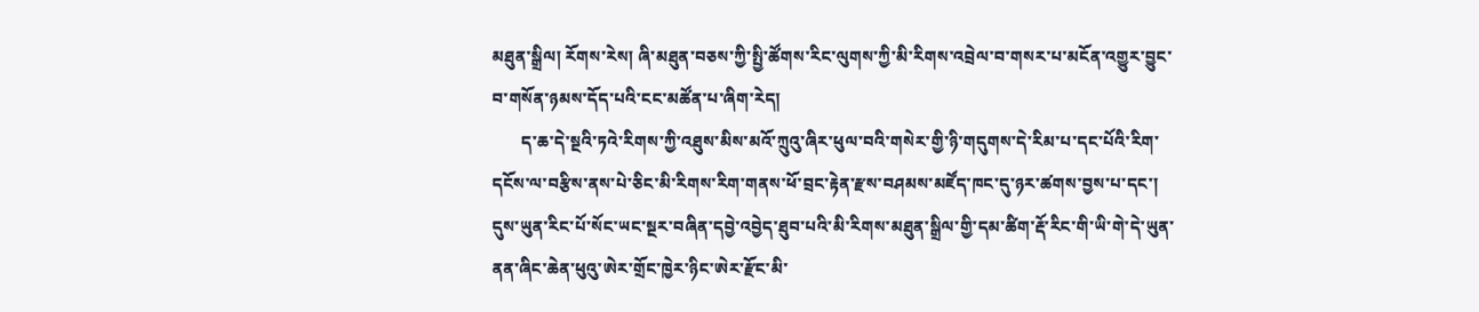མཐུན་སྒྲིལ། རོགས་རེས། ཞི་མཐུན་བཅས་ཀྱི་སྤྱི་ཚོགས་རིང་ལུགས་ཀྱི་མི་རིགས་འབྲེལ་བ་གསར་པ་མངོན་འགྱུར་བྱུང་བ་གསོན་ཉམས་དོད་པའི་ངང་མཚོན་པ་ཞིག་རེད།
       ད་ཆ་དེ་སྔའི་ཏའེ་རིགས་ཀྱི་འཐུས་མིས་མའོ་ཀྲུའུ་ཞིར་ཕུལ་བའི་གསེར་གྱི་ཉི་གདུགས་དེ་རིམ་པ་དང་པོའི་རིག་དངོས་ལ་བརྩིས་ནས་པེ་ཅིང་མི་རིགས་རིག་གནས་ཕོ་བྲང་རྟེན་རྫས་བཤམས་མཛོད་ཁང་དུ་ཉར་ཚགས་བྱས་པ་དང་། དུས་ཡུན་རིང་པོ་སོང་ཡང་སྔར་བཞིན་དབྱེ་འབྱེད་ཐུབ་པའི་མི་རིགས་མཐུན་སྒྲིལ་གྱི་དམ་ཚིག་རྡོ་རིང་གི་ཡི་གེ་དེ་ཡུན་ནན་ཞིང་ཆེན་ཕུའུ་ཨེར་གྲོང་ཁྱེར་ཉིང་ཨེར་རྫོང་མི་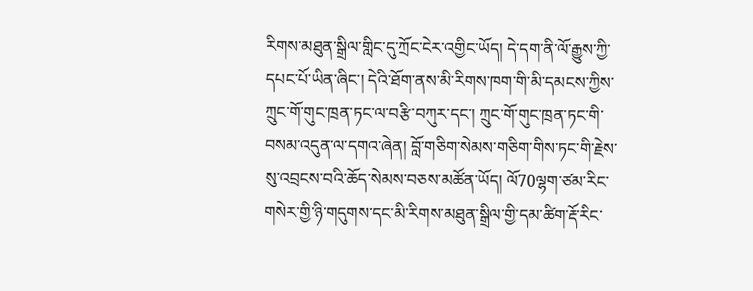རིགས་མཐུན་སྒྲིལ་གླིང་དུ་ཀྲོང་ངེར་འགྱིང་ཡོད། དེ་དག་ནི་ལོ་རྒྱུས་ཀྱི་དཔང་པོ་ཡིན་ཞིང་། དེའི་ཐོག་ནས་མི་རིགས་ཁག་གི་མི་དམངས་ཀྱིས་ཀྲུང་གོ་གུང་ཁྲན་ཏང་ལ་བརྩི་བཀུར་དང་། ཀྲུང་གོ་གུང་ཁྲན་ཏང་གི་བསམ་འདུན་ལ་དགའ་ཞེན། བློ་གཅིག་སེམས་གཅིག་གིས་ཏང་གི་རྗེས་སུ་འབྲངས་བའི་ཆོད་སེམས་བཅས་མཚོན་ཡོད། ལོ70ལྷག་ཙམ་རིང་གསེར་གྱི་ཉི་གདུགས་དང་མི་རིགས་མཐུན་སྒྲིལ་གྱི་དམ་ཚིག་རྡོ་རིང་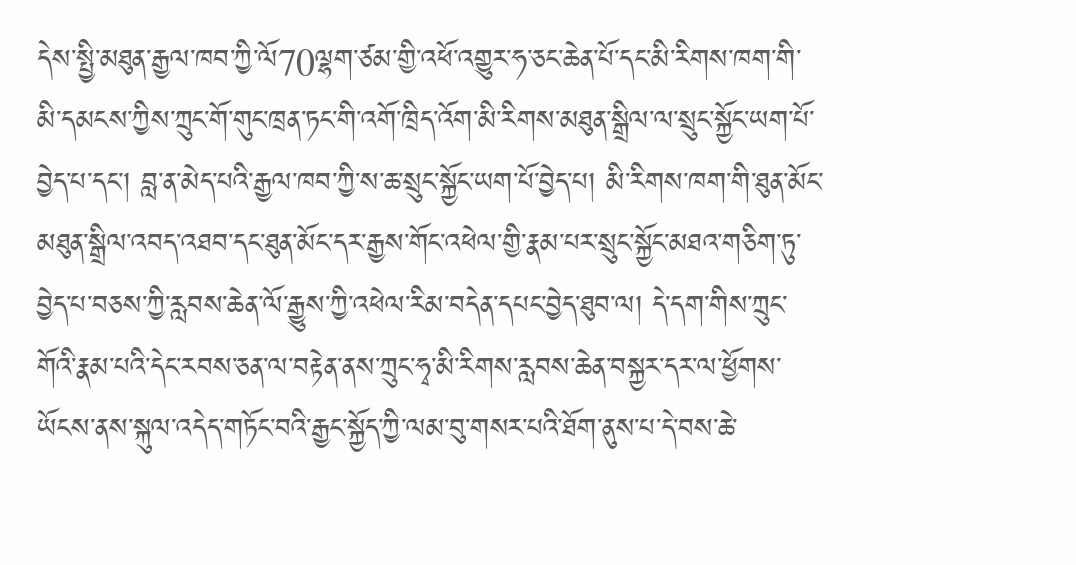དེས་སྤྱི་མཐུན་རྒྱལ་ཁབ་ཀྱི་ལོ70ལྷག་ཙམ་གྱི་འཕོ་འགྱུར་ཧ་ཅང་ཆེན་པོ་དང་མི་རིགས་ཁག་གི་མི་དམངས་ཀྱིས་ཀྲུང་གོ་གུང་ཁྲན་ཏང་གི་འགོ་ཁྲིད་འོག་མི་རིགས་མཐུན་སྒྲིལ་ལ་སྲུང་སྐྱོང་ཡག་པོ་བྱེད་པ་དང་། བླ་ན་མེད་པའི་རྒྱལ་ཁབ་ཀྱི་ས་ཆ་སྲུང་སྐྱོང་ཡག་པོ་བྱེད་པ། མི་རིགས་ཁག་གི་ཐུན་མོང་མཐུན་སྒྲིལ་འབད་འཐབ་དང་ཐུན་མོང་དར་རྒྱས་གོང་འཕེལ་གྱི་རྣམ་པར་སྲུང་སྐྱོང་མཐའ་གཅིག་ཏུ་བྱེད་པ་བཅས་ཀྱི་རླབས་ཆེན་ལོ་རྒྱུས་ཀྱི་འཕེལ་རིམ་བདེན་དཔང་བྱེད་ཐུབ་ལ། དེ་དག་གིས་ཀྲུང་གོའི་རྣམ་པའི་དེང་རབས་ཅན་ལ་བརྟེན་ནས་ཀྲུང་ཧྭ་མི་རིགས་རླབས་ཆེན་བསྐྱར་དར་ལ་ཕྱོགས་ཡོངས་ནས་སྐུལ་འདེད་གཏོང་བའི་རྒྱང་སྐྱོད་ཀྱི་ལམ་བུ་གསར་པའི་ཐོག་ནུས་པ་དེ་བས་ཆེ་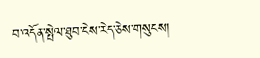བ་འདོན་སྤེལ་ཐུབ་ངེས་རེད་ཅེས་གསུངས།